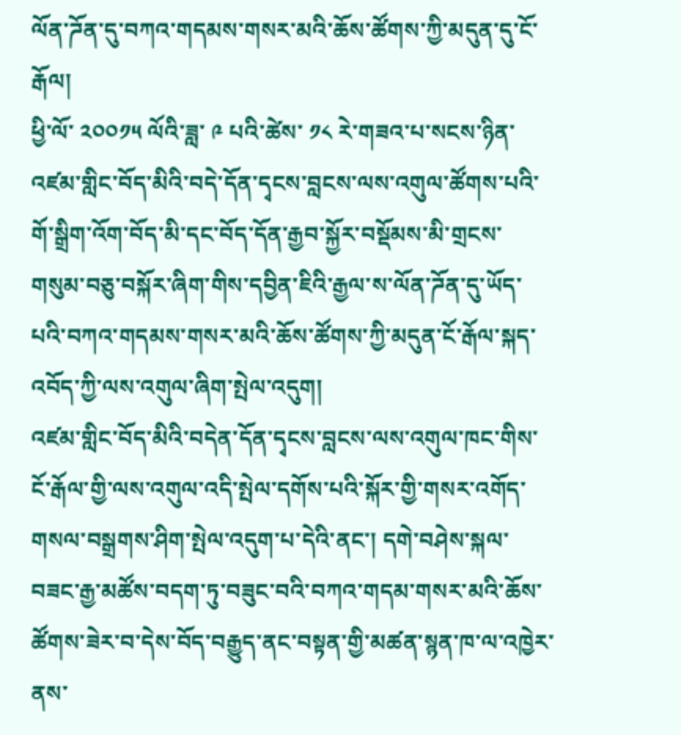ལོན་ཌོན་དུ་བཀའ་གདམས་གསར་མའི་ཆོས་ཚོགས་ཀྱི་མདུན་དུ་ངོ་རྒོལ།
ཕྱི་ལོ་ ༢༠༠༡༥ ལོའི་ཟླ་ ༩ པའི་ཚེས་ ༡༨ རེ་གཟའ་པ་སངས་ཉིན་འཛམ་གླིང་བོད་མིའི་བདེ་དོན་དྭངས་བླངས་ལས་འགུལ་ཚོགས་པའི་གོ་སྒྲིག་འོག་བོད་མི་དང་བོད་དོན་རྒྱབ་སྐྱོར་བསྡོམས་མི་གྲངས་གསུམ་བཅུ་བསྐོར་ཞིག་གིས་དབྱིན་ཇིའི་རྒྱལ་ས་ལོན་ཌོན་དུ་ཡོད་པའི་བཀའ་གདམས་གསར་མའི་ཆོས་ཚོགས་ཀྱི་མདུན་ངོ་རྒོལ་སྐད་འབོད་ཀྱི་ལས་འགུལ་ཞིག་སྤེལ་འདུག།
འཛམ་གླིང་བོད་མིའི་བདེན་དོན་དྭངས་བླངས་ལས་འགུལ་ཁང་གིས་ངོ་རྒོལ་གྱི་ལས་འགུལ་འདི་སྤེལ་དགོས་པའི་སྐོར་གྱི་གསར་འགོད་གསལ་བསྒྲགས་ཤིག་སྤེལ་འདུག་པ་དེའི་ནང་། དགེ་བཤེས་སྐལ་བཟང་རྒྱ་མཚོས་བདག་ཏུ་བཟུང་བའི་བཀའ་གདམ་གསར་མའི་ཆོས་ཚོགས་ཟེར་བ་དེས་བོད་བརྒྱུད་ནང་བསྟན་གྱི་མཚན་སྙན་ཁ་ལ་འཁྱེར་ནས་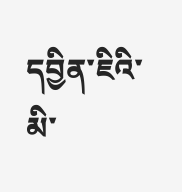དབྱིན་ཇིའི་མི་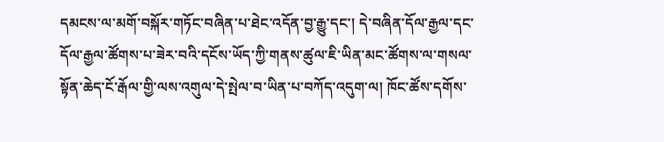དམངས་ལ་མགོ་བསྐོར་གཏོང་བཞིན་པ་ཐེང་འདོན་བྱ་རྒྱུ་དང་། དེ་བཞིན་དོལ་རྒྱལ་དང་དོལ་རྒྱལ་ཚོགས་པ་ཟེར་བའི་དངོས་ཡོད་ཀྱི་གནས་ཚུལ་ཇི་ཡིན་མང་ཚོགས་ལ་གསལ་སྟོན་ཆེད་ངོ་རྒོལ་གྱི་ལས་འགུལ་དེ་སྤེལ་བ་ཡིན་པ་བཀོད་འདུག་ལ། ཁོང་ཚོས་དགོས་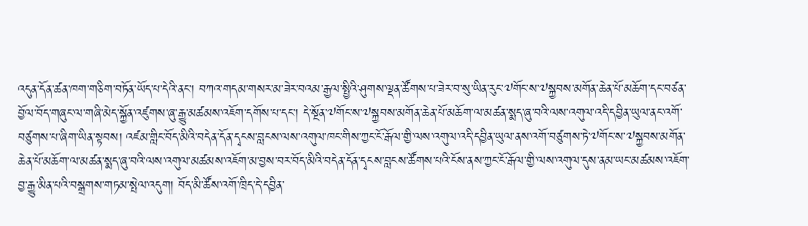འདུན་དོན་ཚན་ཁག་གཅིག་བཏོན་ཡོད་པ་དེའི་ནང་། བཀའ་གདམ་གསར་མ་ཟེར་བའམ་རྒྱལ་སྤྱིའི་ཤུགས་ལྡན་ཚོགས་པ་ཟེར་བ་སུ་ཡིན་རུང་༧གོང་ས་༧སྐྱབས་མགོན་ཆེན་པོ་མཆོག་དང་བཙན་བྱོལ་བོད་གཞུང་ལ་གཞི་མེད་སྐྱོན་འཛུགས་ཞུ་རྒྱུ་མཚམས་འཇོག་དགོས་པ་དང་། དེ་སྔོན་༧གོང་ས་༧སྐྱབས་མགོན་ཆེན་པོ་མཆོག་ལ་མཚན་སྨད་ཞུ་བའི་ལས་འགུལ་འདི་དབྱིན་ཡུལ་ནང་འགོ་བཙུགས་པ་ཞིག་ཡིན་སྟབས། འཛམ་གླིང་བོད་མིའི་བདེན་དོན་དྭངས་བླངས་ལས་འགུལ་ཁང་གིས་ཀྱང་ངོ་རྒོལ་གྱི་ལས་འགུལ་འདི་དབྱིན་ཡུལ་ནས་འགོ་བཙུགས་ཏེ་༧གོང་ས་༧སྐྱབས་མགོན་ཆེན་པོ་མཆོག་ལ་མཚན་སྨད་ཞུ་བའི་ལས་འགུལ་མཚམས་འཇོག་མ་བྱས་བར་བོད་མིའི་བདེན་དོན་དྭངས་བླངས་ཚོགས་པའི་ངོས་ནས་ཀྱང་ངོ་རྒོལ་གྱི་ལས་འགུལ་དུས་ནམ་ཡང་མཚམས་འཇོག་བྱ་རྒྱུ་མིན་པའི་བསྒྲགས་གཏམ་སྤེལ་འདུག། བོད་མི་ཚོས་འགོ་ཁྲིད་དེ་དབྱིན་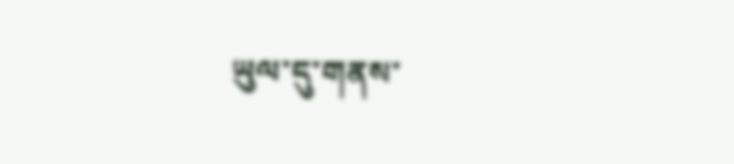ཡུལ་དུ་གནས་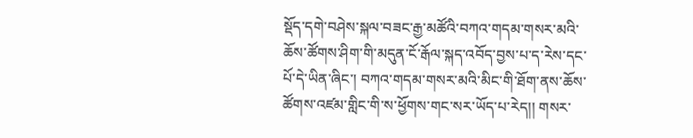སྡོད་དགེ་བཤེས་སྐལ་བཟང་རྒྱ་མཚོའི་བཀའ་གདམ་གསར་མའི་ཆོས་ཚོགས་ཤིག་གི་མདུན་ངོ་རྒོལ་སྐད་འབོད་བྱས་པ་ད་རེས་དང་པོ་དེ་ཡིན་ཞིང་། བཀའ་གདམ་གསར་མའི་མིང་གི་ཐོག་ནས་ཆོས་ཚོགས་འཛམ་གླིང་གི་ས་ཕྱོགས་གང་སར་ཡོད་པ་རེད།། གསར་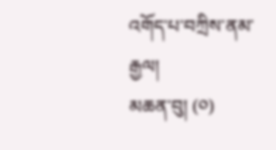འགོད་པ་བཀྲིས་ནམ་རྒྱལ།
མཆན་བུ། (༠)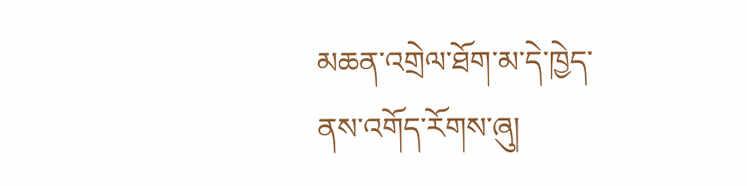མཆན་འགྲེལ་ཐོག་མ་དེ་ཁྱེད་ནས་འགོད་རོགས་ཞུ།